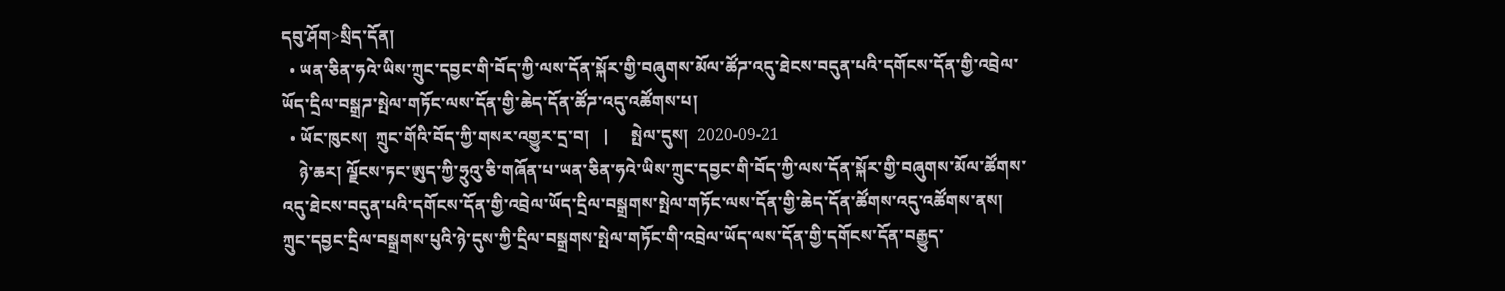དབུ་ཤོག>སྲིད་དོན།
  • ཡན་ཅིན་ཧའེ་ཡིས་ཀྲུང་དབྱང་གི་བོད་ཀྱི་ལས་དོན་སྐོར་གྱི་བཞུགས་མོལ་ཚོཌ་འདུ་ཐེངས་བདུན་པའི་དགོངས་དོན་གྱི་འབྲེལ་ཡོད་དྲིལ་བསྒྲཌ་སྤེལ་གཏོང་ལས་དོན་གྱི་ཆེད་དོན་ཚོཌ་འདུ་འཚོགས་པ།
  • ཡོང་ཁུངས།  ཀྲུང་གོའི་བོད་ཀྱི་གསར་འགྱུར་དྲ་བ།   |     སྤེལ་དུས།  2020-09-21
    ཉེ་ཆར། ལྗོངས་ཏང་ཨུད་ཀྱི་ཧྲུའུ་ཅི་གཞོན་པ་ཡན་ཅིན་ཧའེ་ཡིས་ཀྲུང་དབྱང་གི་བོད་ཀྱི་ལས་དོན་སྐོར་གྱི་བཞུགས་མོལ་ཚོགས་འདུ་ཐེངས་བདུན་པའི་དགོངས་དོན་གྱི་འབྲེལ་ཡོད་དྲིལ་བསྒྲགས་སྤེལ་གཏོང་ལས་དོན་གྱི་ཆེད་དོན་ཚོགས་འདུ་འཚོགས་ནས། ཀྲུང་དབྱང་དྲིལ་བསྒྲགས་པུའི་ཉེ་དུས་ཀྱི་དྲིལ་བསྒྲགས་སྤེལ་གཏོང་གི་འབྲེལ་ཡོད་ལས་དོན་གྱི་དགོངས་དོན་བརྒྱུད་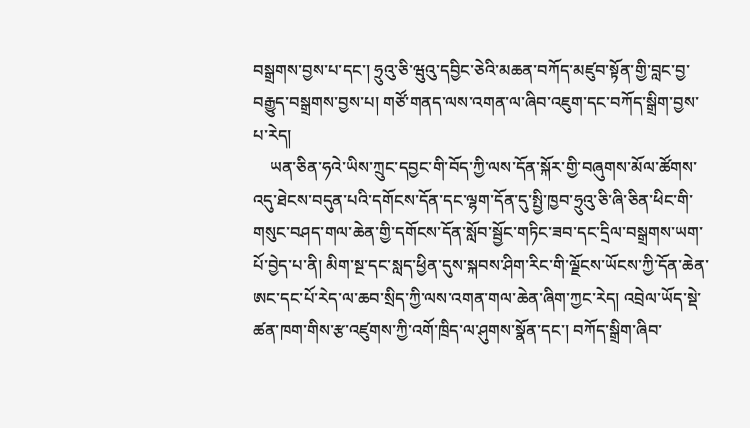བསྒྲགས་བྱས་པ་དང་། ཧྲུའུ་ཅི་ཝུའུ་དབྱིང་ཅེའི་མཆན་བཀོད་མཛུབ་སྟོན་གྱི་བླང་བྱ་བརྒྱུད་བསྒྲགས་བྱས་པ། གཙོ་གནད་ལས་འགན་ལ་ཞིབ་འཇུག་དང་བཀོད་སྒྲིག་བྱས་པ་རེད།
    ཡན་ཅིན་ཧའེ་ཡིས་ཀྲུང་དབྱང་གི་བོད་ཀྱི་ལས་དོན་སྐོར་གྱི་བཞུགས་མོལ་ཚོགས་འདུ་ཐེངས་བདུན་པའི་དགོངས་དོན་དང་ལྷག་དོན་དུ་སྤྱི་ཁྱབ་ཧྲུའུ་ཅི་ཞི་ཅིན་ཕིང་གི་གསུང་བཤད་གལ་ཆེན་གྱི་དགོངས་དོན་སློབ་སྦྱོང་གཏིང་ཟབ་དང་དྲིལ་བསྒྲགས་ཡག་པོ་བྱེད་པ་ནི། མིག་སྔ་དང་སླད་ཕྱིན་དུས་སྐབས་ཤིག་རིང་གི་ལྗོངས་ཡོངས་ཀྱི་དོན་ཆེན་ཨང་དང་པོ་རེད་ལ་ཆབ་སྲིད་ཀྱི་ལས་འགན་གལ་ཆེན་ཞིག་ཀྱང་རེད། འབྲེལ་ཡོད་སྡེ་ཚན་ཁག་གིས་རྩ་འཛུགས་ཀྱི་འགོ་ཁྲིད་ལ་ཤུགས་སྣོན་དང་། བཀོད་སྒྲིག་ཞིབ་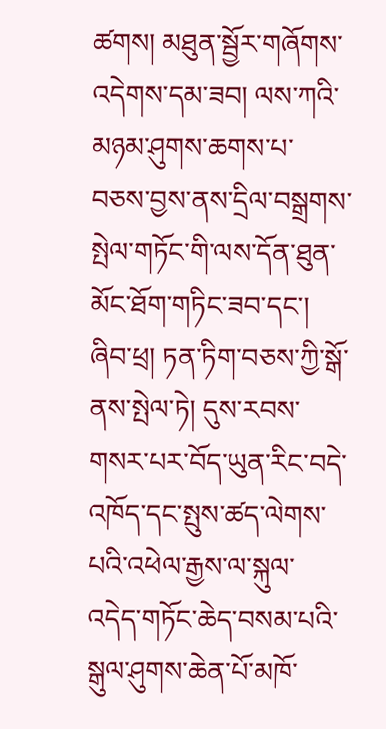ཚགས། མཐུན་སྦྱོར་གཞོགས་འདེགས་དམ་ཟབ། ལས་ཀའི་མཉམ་ཤུགས་ཆགས་པ་བཅས་བྱས་ནས་དྲིལ་བསྒྲགས་སྤེལ་གཏོང་གི་ལས་དོན་ཐུན་མོང་ཐོག་གཏིང་ཟབ་དང་། ཞིབ་ཕྲ། ཏན་ཏིག་བཅས་ཀྱི་སྒོ་ནས་སྤེལ་ཏེ། དུས་རབས་གསར་པར་བོད་ཡུན་རིང་བདེ་འཁོད་དང་སྤུས་ཚད་ལེགས་པའི་འཕེལ་རྒྱས་ལ་སྐུལ་འདེད་གཏོང་ཆེད་བསམ་པའི་སྒུལ་ཤུགས་ཆེན་པོ་མཁོ་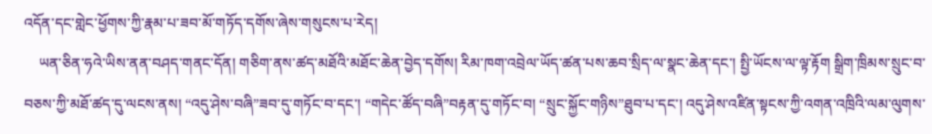འདོན་དང་གླེང་ཕྱོགས་ཀྱི་རྣམ་པ་ཟབ་མོ་གཏོད་དགོས་ཞེས་གསུངས་པ་རེད།
    ཡན་ཅིན་ཧའེ་ཡིས་ནན་བཤད་གནང་དོན། གཅིག་ནས་ཚད་མཐོའི་མཐོང་ཆེན་བྱེད་དགོས། རིམ་ཁག་འབྲེལ་ཡོད་ཚན་པས་ཆབ་སྲིད་ལ་སྣང་ཆེན་དང་། སྤྱི་ཡོངས་ལ་ལྟ་རྟོག སྒྲིག་ཁྲིམས་སྲུང་བ་བཅས་ཀྱི་མཐོ་ཚད་དུ་ལངས་ནས། “འདུ་ཤེས་བཞི”ཟབ་དུ་གཏོང་བ་དང་། “གདེང་ཚོད་བཞི”བརྟན་དུ་གཏོང་བ། “སྲུང་སྐྱོང་གཉིས”ཐུབ་པ་དང་། འདུ་ཤེས་འཛིན་སྟངས་ཀྱི་འགན་འཁྲིའི་ལམ་ལུགས་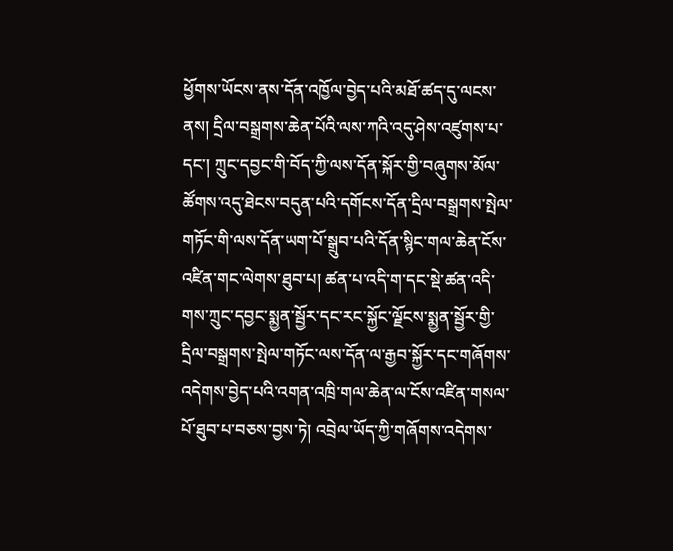ཕྱོགས་ཡོངས་ནས་དོན་འཁྱོལ་བྱེད་པའི་མཐོ་ཚད་དུ་ལངས་ནས། དྲིལ་བསྒྲགས་ཆེན་པོའི་ལས་ཀའི་འདུ་ཤེས་འཛུགས་པ་དང་། ཀྲུང་དབྱང་གི་བོད་ཀྱི་ལས་དོན་སྐོར་གྱི་བཞུགས་མོལ་ཚོགས་འདུ་ཐེངས་བདུན་པའི་དགོངས་དོན་དྲིལ་བསྒྲགས་སྤེལ་གཏོང་གི་ལས་དོན་ཡག་པོ་སྒྲུབ་པའི་དོན་སྙིང་གལ་ཆེན་ངོས་འཛིན་གང་ལེགས་ཐུབ་པ། ཚན་པ་འདི་ག་དང་སྡེ་ཚན་འདི་གས་ཀྲུང་དབྱང་སྨྱན་སྦྱོར་དང་རང་སྐྱོང་ལྗོངས་སྨྱན་སྦྱོར་གྱི་དྲིལ་བསྒྲགས་སྤེལ་གཏོང་ལས་དོན་ལ་རྒྱབ་སྐྱོར་དང་གཞོགས་འདེགས་བྱེད་པའི་འགན་འཁྲི་གལ་ཆེན་ལ་ངོས་འཛིན་གསལ་པོ་ཐུབ་པ་བཅས་བྱས་ཏེ། འབྲེལ་ཡོད་ཀྱི་གཞོགས་འདེགས་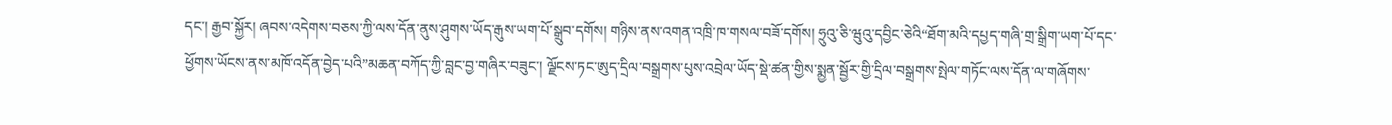དང་། རྒྱབ་སྐྱོར། ཞབས་འདེགས་བཅས་ཀྱི་ལས་དོན་ནུས་ཤུགས་ཡོད་རྒུས་ཡག་པོ་སྒྲུབ་དགོས། གཉིས་ནས་འགན་འཁྲི་ཁ་གསལ་བཟོ་དགོས། ཧྲུའུ་ཅི་ཝུའུ་དབྱིང་ཅེའི“ཐོག་མའི་དཔྱད་གཞི་གྲ་སྒྲིག་ཡག་པོ་དང་ཕྱོགས་ཡོངས་ནས་མཁོ་འདོན་བྱེད་པའི”མཆན་བཀོད་ཀྱི་བླང་བྱ་གཞིར་བཟུང་། ལྗོངས་ཏང་ཨུད་དྲིལ་བསྒྲགས་པུས་འབྲེལ་ཡོད་སྡེ་ཚན་གྱིས་སྨྱན་སྦྱོར་གྱི་དྲིལ་བསྒྲགས་སྤེལ་གཏོང་ལས་དོན་ལ་གཞོགས་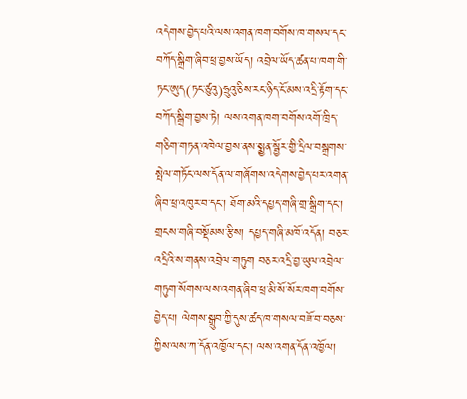འདེགས་བྱེད་པའི་ལས་འགན་ཁག་བགོས་ཁ་གསལ་དང་བཀོད་སྒྲིག་ཞིབ་ཕྲ་བྱས་ཡོད། འབྲེལ་ཡོད་ཚན་པ་ཁག་གི་ཏང་ཨུད(ཏང་ཙུའུ)ཧྲུའུ་ཅིས་རང་ཉིད་ངོ་མས་འདྲི་རྟོག་དང་བཀོད་སྒྲིག་བྱས་ཏེ། ལས་འགན་ཁག་བགོས་འགོ་ཁྲིད་གཅིག་གཏན་འཁེལ་བྱས་ནས་སྨྱན་སྦྱོར་གྱི་དྲིལ་བསྒྲགས་སྤེལ་གཏོང་ལས་དོན་ལ་གཞོགས་འདེགས་བྱེད་པར་འགན་ཞིབ་ཕྲ་འཁུར་བ་དང་། ཐོག་མའི་དཔྱད་གཞི་གྲ་སྒྲིག་དང་། གྲངས་གཞི་བསྡོམས་རྩིས། དཔྱད་གཞི་མཁོ་འདོན། བཅར་འདྲིའི་ས་གནས་འབྲེལ་གཏུག བཅར་འདྲི་བྱ་ཡུལ་འབྲེལ་གཏུག་སོགས་ལས་འགན་ཞིབ་ཕྲ་མི་སོ་སོར་ཁག་བགོས་བྱེད་པ། ལེགས་སྒྲུབ་ཀྱི་དུས་ཚད་ཁ་གསལ་བཟོ་བ་བཅས་ཀྱིས་ལས་ཀ་དོན་འཁྱོལ་དང་། ལས་འགན་དོན་འཁྱོལ།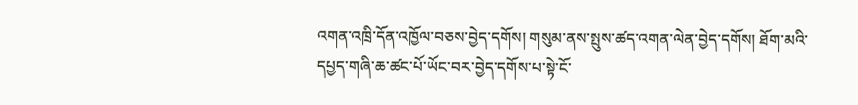འགན་འཁྲི་དོན་འཁྱོལ་བཅས་བྱེད་དགོས། གསུམ་ནས་སྤུས་ཚད་འགན་ལེན་བྱེད་དགོས། ཐོག་མའི་དཔྱད་གཞི་ཆ་ཚང་པོ་ཡོང་བར་བྱེད་དགོས་པ་སྟེ་ངོ་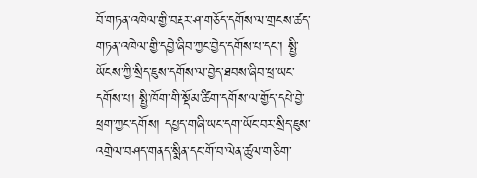བོ་གཏན་འཁེལ་གྱི་བརྡར་ཤ་གཅོད་དགོས་ལ་གྲངས་ཚད་གཏན་འཁེལ་གྱི་དབྱེ་ཞིབ་ཀྱང་བྱེད་དགོས་པ་དང་། སྤྱི་ཡོངས་ཀྱི་སྲིད་ཇུས་དགོས་ལ་བྱེད་ཐབས་ཞིབ་ཕྲ་ཡང་དགོས་པ། སྤྱི་ཁོག་གི་སྡོམ་ཚིག་དགོས་ལ་གྱོད་དཔེ་བྱེ་ཕྲག་ཀྱང་དགོས། དཔྱད་གཞི་ཡང་དག་ཡོང་བར་སྲིད་ཇུས་འགྲེལ་བཤད་གནད་སྨིན་དང་གོ་བ་ལེན་ཚུལ་གཅིག་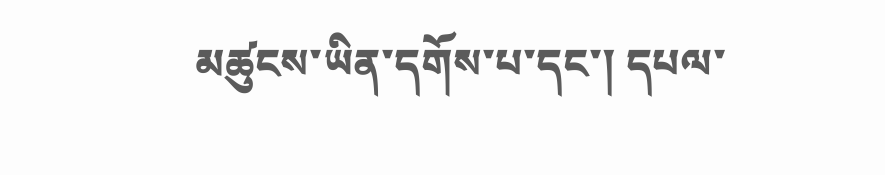མཚུངས་ཡིན་དགོས་པ་དང་། དཔལ་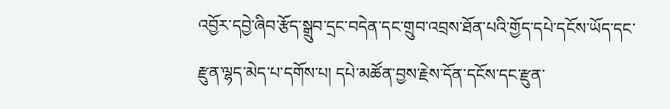འབྱོར་དབྱེ་ཞིབ་རྩོད་སྒྲུབ་དྲང་བདེན་དང་གྲུབ་འབྲས་ཐོན་པའི་གྱོད་དཔེ་དངོས་ཡོད་དང་རྫུན་ལྷད་མེད་པ་དགོས་པ། དཔེ་མཚོན་བྱས་རྗེས་དོན་དངོས་དང་རྫུན་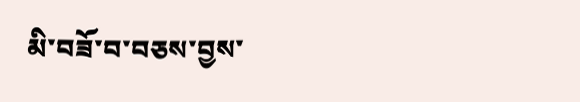མི་བཟོ་བ་བཅས་བྱས་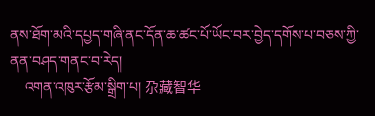ནས་ཐོག་མའི་དཔྱད་གཞི་ནང་དོན་ཆ་ཚང་པོ་ཡོང་བར་བྱེད་དགོས་པ་བཅས་ཀྱི་ནན་བཤད་གནང་བ་རེད།
    འགན་འཁུར་རྩོམ་སྒྲིག་པ། 尕藏智华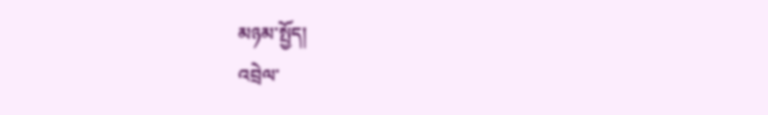མཉམ་སྤྱོད།
འབྲེལ་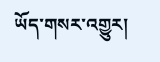ཡོད་གསར་འགྱུར།